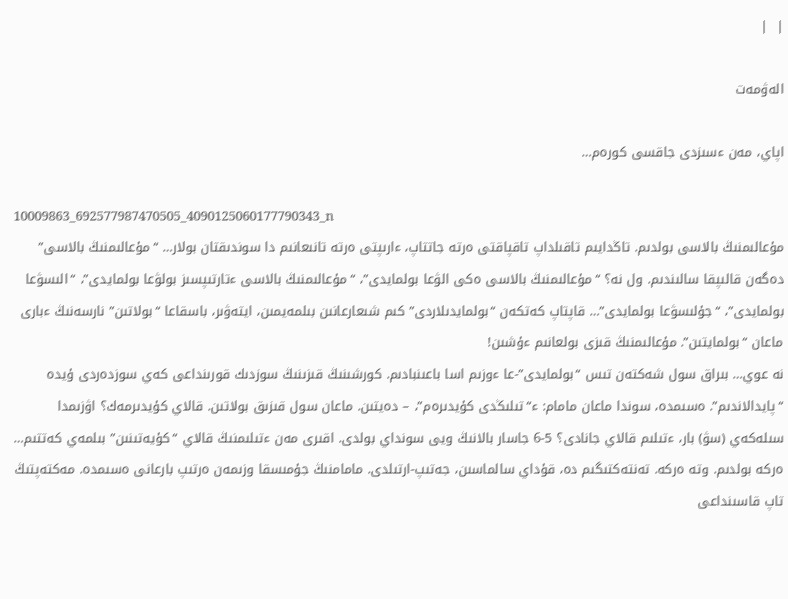|  |

الەۋمەت

اپاي، مەن ءسىزدى جاقسى كورەم…

10009863_692577987470505_4090125060177790343_n
مۇعالىمنىڭ بالاسى بولدىم. تاڭدايىم تاقىلداپ تاقپاقتى ەرتە جاتتاپ، ءارىپتى ەرتە تانىعانىم دا سوندىقتان بولار… “مۇعالىمنىڭ بالاسى” دەگەن قالىپقا سالىندىم. ول نە؟ “مۇعالىمنىڭ بالاسى ەكى الۋعا بولمايدى”، “مۇعالىمنىڭ بالاسى ءتارتىپسىز بولۋعا بولمايدى”، “الىسۋعا بولمايدى”، “جۇلىسۋعا بولمايدى”… قاپتاپ كەتكەن “بولمايدىلاردى” كىم شىعارعانىن بىلمەيمىن، ايتەۋىر، باسقاعا “بولاتىن” نارسەنىڭ ءبارى ماعان “بولمايتىن”. مۇعالىمنىڭ قىزى بولعانىم ءۇشىن!
نە عوي… بىراق سول شەكتەن تىس “بولمايدى”-عا ءوزىم اسا باعىنبادىم. كورشىنىڭ قىزىنىڭ سوزدىك قورىنداعى كەي سوزدەردى ۇيدە “پايدالاندىم”. ەسىمدە، سوندا ماعان مامام: ء“تىلىڭدى كۇيدىرەم”، – دەيتىن. ماعان سول قىزىق بولاتىن. قالاي كۇيدىرمەك؟ اۋزىمدا سىلەكەي (سۋ) بار، ءتىلىم قالاي جانادى؟ 5-6 جاسار بالانىڭ ويى سونداي بولدى. اقىرى مەن ءتىلىمنىڭ قالاي “كۇيەتىنىن” بىلمەي كەتتىم…
ەركە بولدىم. وتە ەركە. تەنتەكتىگىم دە، قۇداي سالماسىن، جەتىپ-ارتىلدى. مامامنىڭ جۇمىسقا وزىمەن ەرتىپ بارعانى ەسىمدە. مەكتەپتىڭ تاپ قاسىنداعى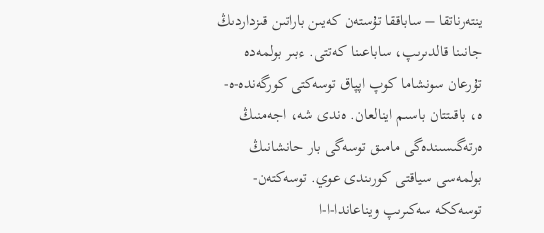ينتەرناتقا – ساباققا تۇستەن كەيىن باراتىن قىزداردىڭ جانىنا قالدىرىپ، ساباعىنا كەتتى. ءبىر بولمەدە تۇرعان سونشاما كوپ اپپاق توسەكتى كورگەندە-ە-ە، باقىتتان باسىم اينالعان. ەندى شە، اجەمنىڭ ەرتەگىسىندەگى مامىق توسەگى بار حانشانىڭ بولمەسى سياقتى كورىندى عوي. توسەكتەن-توسەككە سەكىرىپ ويناعاندا-ا-ا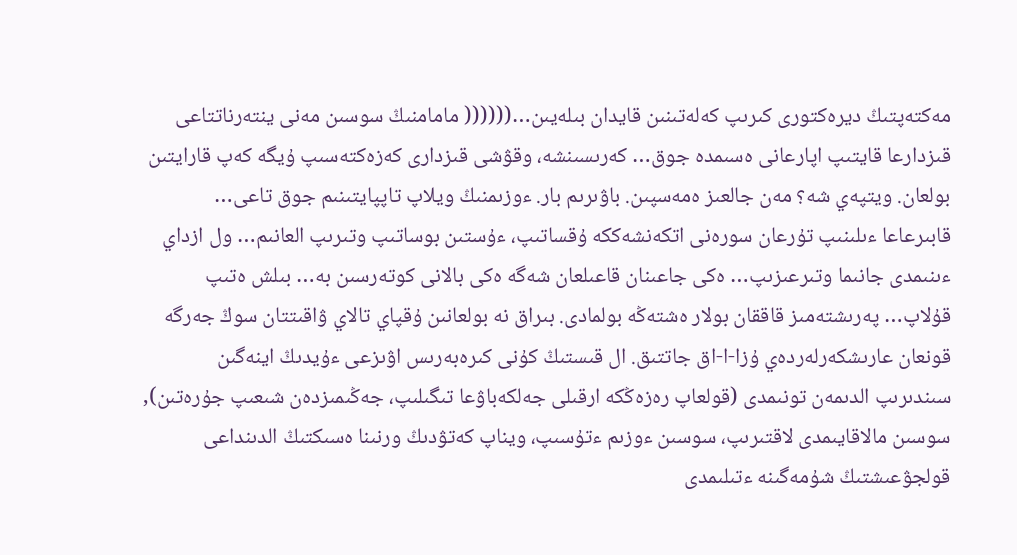مەكتەپتىڭ ديرەكتورى كىرىپ كەلەتىنىن قايدان بىلەيىن…(((((( مامامنىڭ سوسىن مەنى ينتەرناتتاعى قىزدارعا قايتىپ اپارعانى ەسىمدە جوق… كەرىسىنشە، وقۋشى قىزدارى كەزەكتەسىپ ۇيگە كەپ قارايتىن بولعان. ويتپەي شە؟ مەن جالعىز ەمەسپىن. باۋىرىم بار. ءوزىمنىڭ ويلاپ تاپپايتىنىم جوق تاعى…
قابىرعاعا ءىلىنىپ تۇرعان سورەنى اتكەنشەككە ۇقساتىپ، ءۇستىن بوساتىپ وتىرىپ العانىم… ول ازداي ءىنىمدى جانىما وتىرعىزىپ… ەكى جاعىنان قاعىلعان شەگە ەكى بالانى كوتەرسىن بە… بىلش ەتىپ قۇلاپ… پەرىشتەمىز قاققان بولار ەشتەڭە بولمادى. بىراق نە بولعانىن ۇقپاي تالاي ۋاقىتتان سوڭ جەرگە قونعان عارىشكەرلەردەي ۇزا-ا-اق جاتتىق. ال قىستىڭ كۇنى كىرەبەرىس اۋىزعى ءۇيدىڭ اينەگىن سىندىرىپ الدىمەن تونىمدى (قولعاپ رەزەڭكە ارقىلى جەلكەباۋعا تىگىلىپ، جەڭىمىزدەن شىعىپ جۇرەتىن), سوسىن مالاقايىمدى لاقتىرىپ، سوسىن ءوزىم ءتۇسىپ، ويناپ كەتۋدىڭ ورنىنا ەسىكتىڭ الدىنداعى قولجۋعىشتىڭ شۇمەگىنە ءتىلىمدى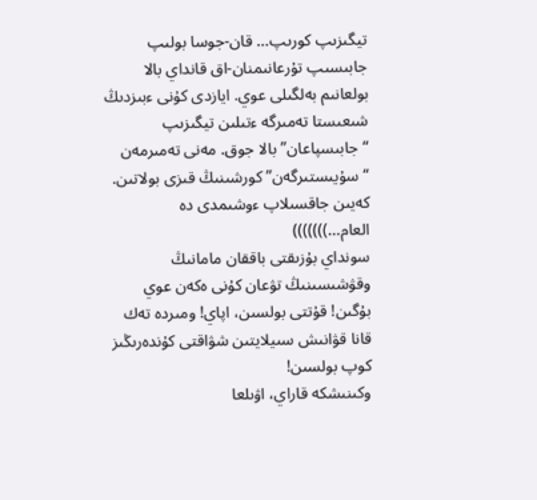تيگىزىپ كورىپ… قان-جوسا بولىپ جابىسىپ تۇرعانىمنان-اق قانداي بالا بولعانىم بەلگىلى عوي. ايازدى كۇنى ءبىزدىڭ شىعىستا تەمىرگە ءتىلىن تيگىزىپ “جابىسپاعان” بالا جوق. مەنى تەمىرمەن “سۇيىستىرگەن” كورشىنىڭ قىزى بولاتىن. كەيىن جاقسىلاپ ءوشىمدى دە العام…)))))))
سونداي بۇزىقتى باققان مامانىڭ وقۋشىسىنىڭ تۋعان كۇنى ەكەن عوي بۇگىن! قۇتتى بولسىن، اپاي! ومىردە تەك قانا قۋانىش سىيلايتىن شۋاقتى كۇندەرىڭىز كوپ بولسىن!
وكىنىشكە قاراي، اۋىلعا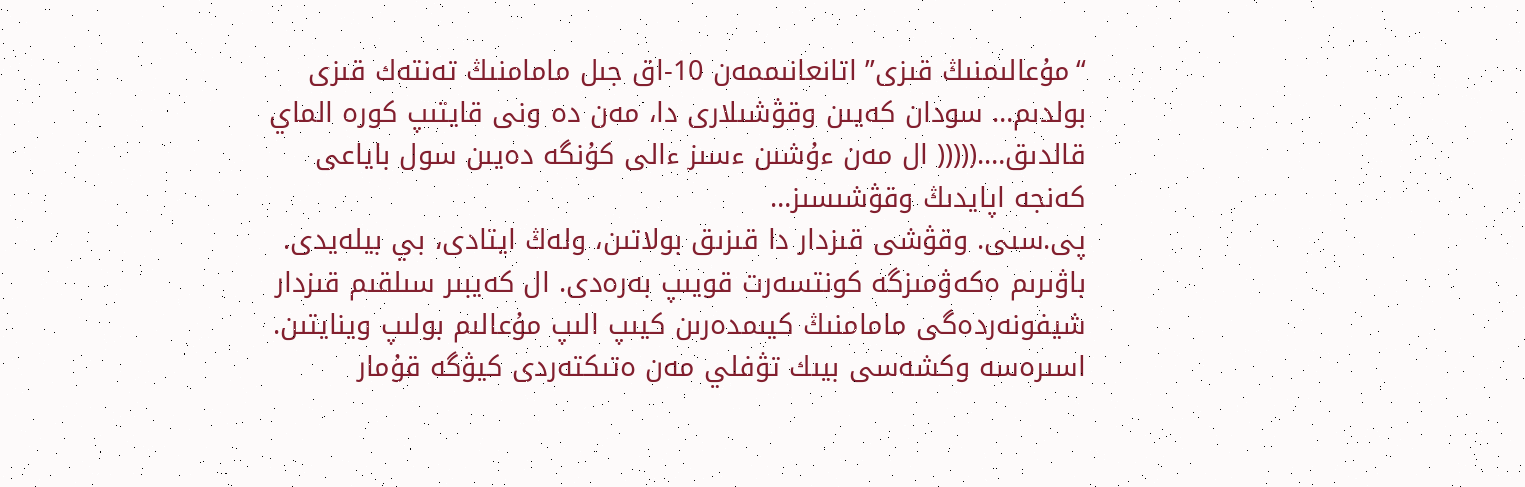“مۇعالىمنىڭ قىزى” اتانعانىممەن 10-اق جىل مامامنىڭ تەنتەك قىزى بولدىم… سودان كەيىن وقۋشىلارى دا، مەن دە ونى قايتىپ كورە الماي قالدىق….((((( ال مەن ءۇشىن ءسىز ءالى كۇنگە دەيىن سول باياعى كەنجە اپايدىڭ وقۋشىسىز…
پى.سىى. وقۋشى قىزدار دا قىزىق بولاتىن، ولەڭ ايتادى، بي بيلەيدى. باۋىرىم ەكەۋمىزگە كونتسەرت قويىپ بەرەدى. ال كەيبىر سىلقىم قىزدار شيفونەردەگى مامامنىڭ كيىمدەرىن كيىپ الىپ مۇعالىم بولىپ وينايتىن. اسىرەسە وكشەسى بيىك تۋفلي مەن ەتىكتەردى كيۋگە قۇمار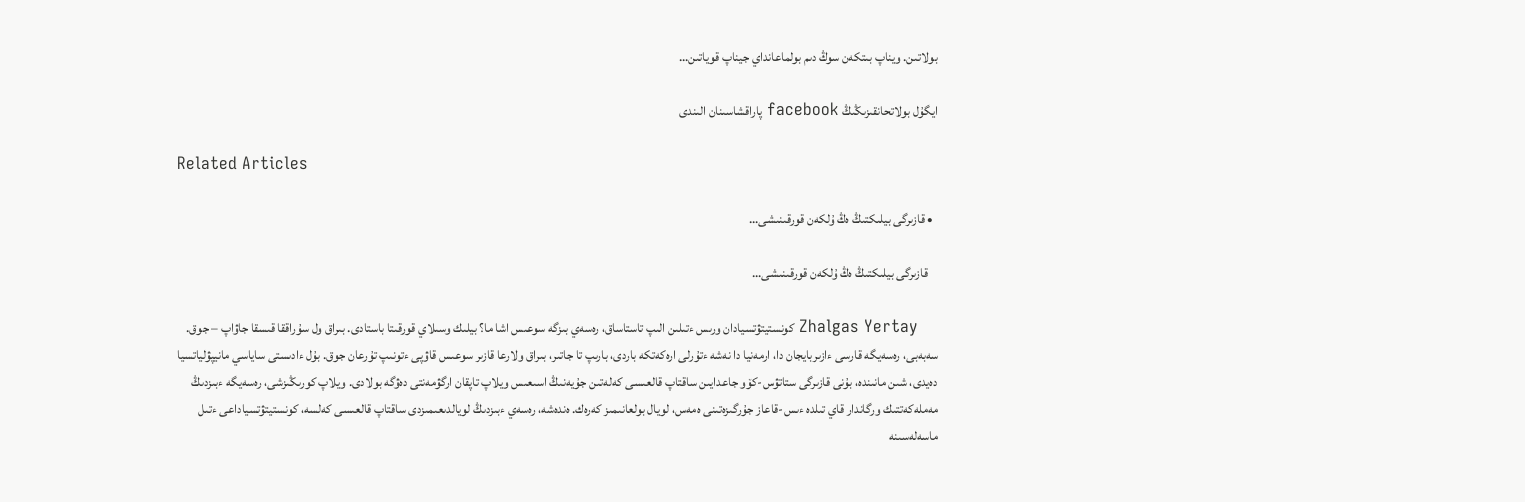بولاتىن. ويناپ بىتكەن سوڭ دىم بولماعانداي جيناپ قوياتىن…

ايگۇل بولاتحانقىزىڭىڭ facebook پاراقشاسىنان الىندى

Related Articles

  • قازىرگى بيلىكتىڭ ەڭ ۇلكەن قورقىنىشى…

    قازىرگى بيلىكتىڭ ەڭ ۇلكەن قورقىنىشى…

    Zhalgas Yertay كونستيتۋتسيادان ورىس ءتىلىن الىپ تاستاساق، رەسەي بىزگە سوعىس اشا ما؟ بيلىك وسىلاي قورقىتا باستادى. بىراق ول سۇراققا قىسقا جاۋاپ – جوق. سەبەبى، رەسەيگە قارسى ءازىربايجان دا، ارمەنيا دا نەشە ءتۇرلى ارەكەتكە باردى، بارىپ تا جاتىر، بىراق ولارعا قازىر سوعىس قاۋپى ءتونىپ تۇرعان جوق. بۇل ءادىستى ساياسي مانيپۋلياتسيا دەيدى، شىن مانىندە، بۇنى قازىرگى ستاتۋس-كۆو جاعدايىن ساقتاپ قالعىسى كەلەتىن جۇيەنىڭ اسىعىس ويلاپ تاپقان ارگۋمەنتى دەۋگە بولادى. ويلاپ كورىڭىزشى، رەسەيگە ءبىزدىڭ مەملەكەتتىك ورگاندار قاي تىلدە ءىس-قاعاز جۇرگىزەتىنى ەمەس، لويال بولعانىمىز كەرەك. ەندەشە، رەسەي ءبىزدىڭ لويالدىعىمىزدى ساقتاپ قالعىسى كەلسە، كونستيتۋتسياداعى ءتىل ماسەلەسىنە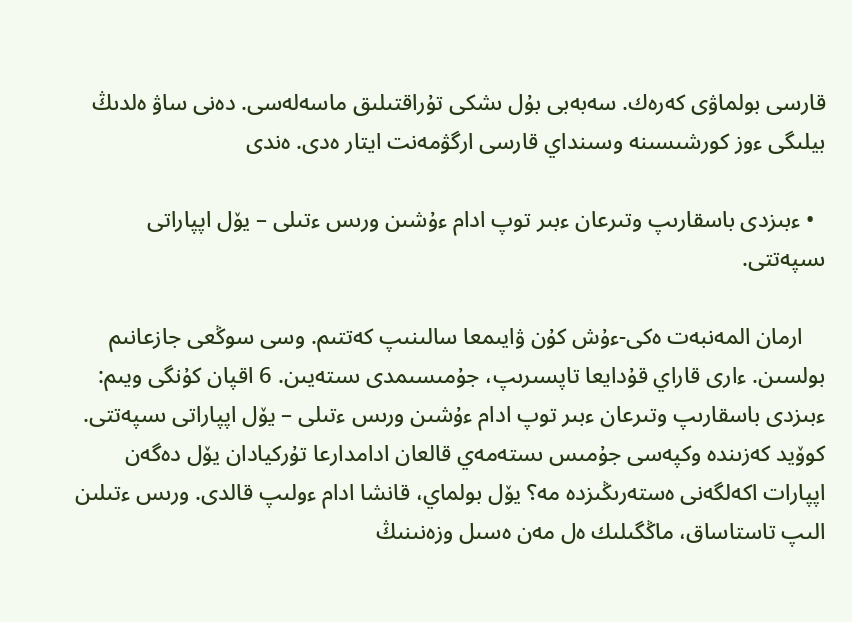قارسى بولماۋى كەرەك. سەبەبى بۇل ىشكى تۇراقتىلىق ماسەلەسى. دەنى ساۋ ەلدىڭ بيلىگى ءوز كورشىسىنە وسىنداي قارسى ارگۋمەنت ايتار ەدى. ەندى

  • ءبىزدى باسقارىپ وتىرعان ءبىر توپ ادام ءۇشىن ورىس ءتىلى – يۆل اپپاراتى ىسپەتتى.

    ارمان المەنبەت ەكى-ءۇش كۇن ۋايىمعا سالىنىپ كەتتىم. وسى سوڭعى جازعانىم بولسىن. ءارى قاراي قۇدايعا تاپسىرىپ، جۇمىسىمدى ىستەيىن. 6 اقپان كۇنگى ويىم: ءبىزدى باسقارىپ وتىرعان ءبىر توپ ادام ءۇشىن ورىس ءتىلى – يۆل اپپاراتى ىسپەتتى. كوۆيد كەزىندە وكپەسى جۇمىس ىستەمەي قالعان ادامدارعا تۇركيادان يۆل دەگەن اپپارات اكەلگەنى ەستەرىڭىزدە مە؟ يۆل بولماي، قانشا ادام ءولىپ قالدى. ورىس ءتىلىن الىپ تاستاساق، ماڭگىلىك ەل مەن ەسىل وزەنىنىڭ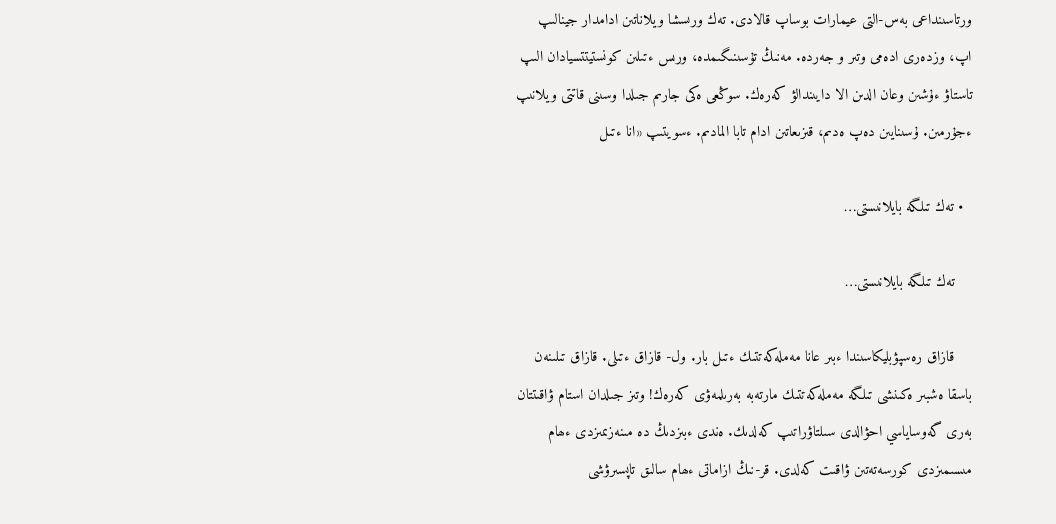ورتاسىنداعى بەس-التى عيمارات بوساپ قالادى. تەك ورىسشا ويلاناتىن ادامدار جينالىپ اپ، وزدەرى ادەمى وتىر و جەردە. مەنىڭ تۇسىنىگىمدە، ورىس ءتىلىن كونستيتتسيادان الىپ تاستاۋ ءۇشىن وعان الدىن الا دايىندالۋ كەرەك. سوڭعى ەكى جارىم جىلدا وسىنى قاتتى ويلانىپ ءجۇرمىن. ۇسىنايىن دەپ ەدىم، قىزىعاتىن ادام تابا المادىم. ءسويتىپ «انا ءتىل

  • تەك تىلگە بايلانىستى…

    تەك تىلگە بايلانىستى…

    قازاق رەسپۋبليكاسىندا ءبىر عانا مەملەكەتتىك ءتىل بار. ول- قازاق ءتىلى. قازاق تىلىنەن باسقا ەشبىر ەكىنشى تىلگە مەملەكەتتىك مارتەبە بەرىلمەۋى كەرەك! وتىز جىلدان استام ۋاقىتتان بەرى گەوساياسي احۋالدى سىلتاۋراتىپ كەلدىك. ەندى ءبىزدىڭ دە مىنەزىمىزدى ءھام مىسىمىزدى كورسەتەتىن ۋاقىت كەلدى. قر-نىڭ ازاماتى ءھام سالىق تاپسىرۋشى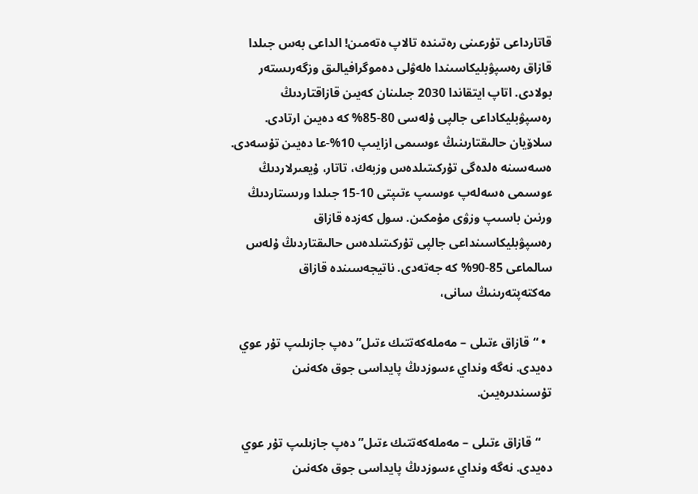قاتارداعى تۇرعىنى رەتىندە تالاپ ەتەمىن! الداعى بەس جىلدا قازاق رەسپۋبليكاسىندا ەلەۋلى دەموگرافيالىق وزگەرىستەر بولادى. اتاپ ايتقاندا 2030 جىلىنان كەيىن قازاقتاردىڭ رەسپۋبليكاداعى جالپى ۇلەسى 80-85% كە دەيىن ارتادى. سلاۆيان حالىقتارىنىڭ ءوسىمى ازايىپ 10%-عا دەيىن تۇسەدى. ەسەسىنە ەلدەگى تۇركىتىلدەس وزبەك، تاتار، ۇيعىرلاردىڭ ءوسىمى ەسەلەپ ءوسىپ ءتىپتى 10-15 جىلدا ورىستاردىڭ ورنىن باسىپ وزۋى مۇمكىن. سول كەزدە قازاق رەسپۋبليكاسىنداعى جالپى تۇركىتىلدەس حالىقتاردىڭ ۇلەس سالماعى 85-90% كە جەتەدى. ناتيجەسىندە قازاق مەكتەپتەرىنىڭ سانى،

  • “قازاق ءتىلى – مەملەكەتتىك ءتىل” دەپ جازىلىپ تۇر عوي دەيدى. نەگە ونداي ءسوزدىڭ پايداسى جوق ەكەنىن تۇسىندىرەيىن.

    “قازاق ءتىلى – مەملەكەتتىك ءتىل” دەپ جازىلىپ تۇر عوي دەيدى. نەگە ونداي ءسوزدىڭ پايداسى جوق ەكەنىن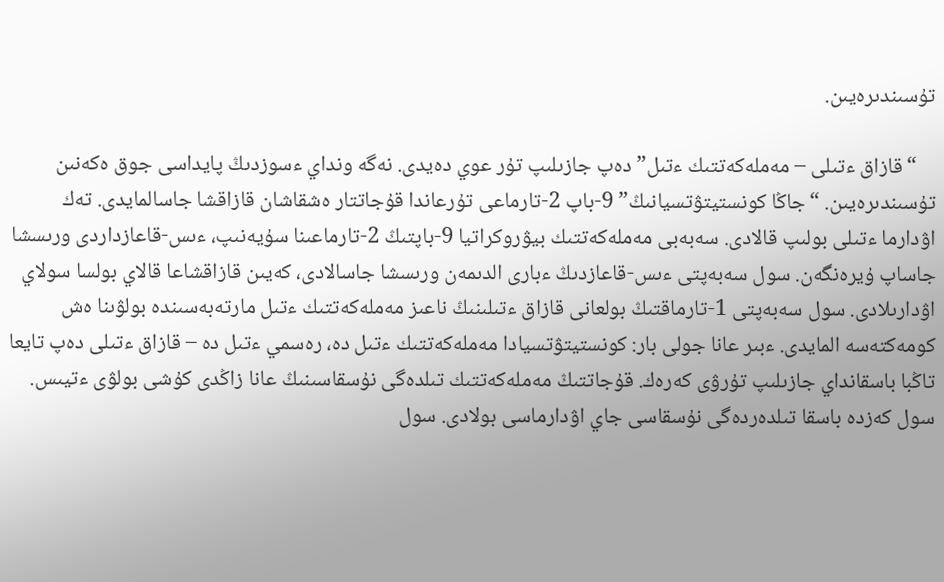تۇسىندىرەيىن.

    “قازاق ءتىلى – مەملەكەتتىك ءتىل” دەپ جازىلىپ تۇر عوي دەيدى. نەگە ونداي ءسوزدىڭ پايداسى جوق ەكەنىن تۇسىندىرەيىن. “جاڭا كونستيتۋتسيانىڭ” 9-باپ 2-تارماعى تۇرعاندا قۇجاتتار ەشقاشان قازاقشا جاسالمايدى. تەك اۋدارما ءتىلى بولىپ قالادى. سەبەبى مەملەكەتتىك بيۋروكراتيا 9-باپتىڭ 2-تارماعىنا سۇيەنىپ، ءىس-قاعازداردى ورىسشا جاساپ ۇيرەنگەن. سول سەبەپتى ءىس-قاعازدىڭ ءبارى الدىمەن ورىسشا جاسالادى، كەيىن قازاقشاعا قالاي بولسا سولاي اۋدارىلادى. سول سەبەپتى 1-تارماقتىڭ بولعانى قازاق ءتىلىنىڭ ناعىز مەملەكەتتىك ءتىل مارتەبەسىندە بولۋىنا ەش كومەكتەسە المايدى. ءبىر عانا جولى بار: كونستيتۋتسيادا مەملەكەتتىك ءتىل دە، رەسمي ءتىل دە – قازاق ءتىلى دەپ تايعا تاڭبا باسقانداي جازىلىپ تۇرۋى كەرەك. قۇجاتتىڭ مەملەكەتتىك تىلدەگى نۇسقاسىنىڭ عانا زاڭدى كۇشى بولۋى ءتيىس. سول كەزدە باسقا تىلدەردەگى نۇسقاسى جاي اۋدارماسى بولادى. سول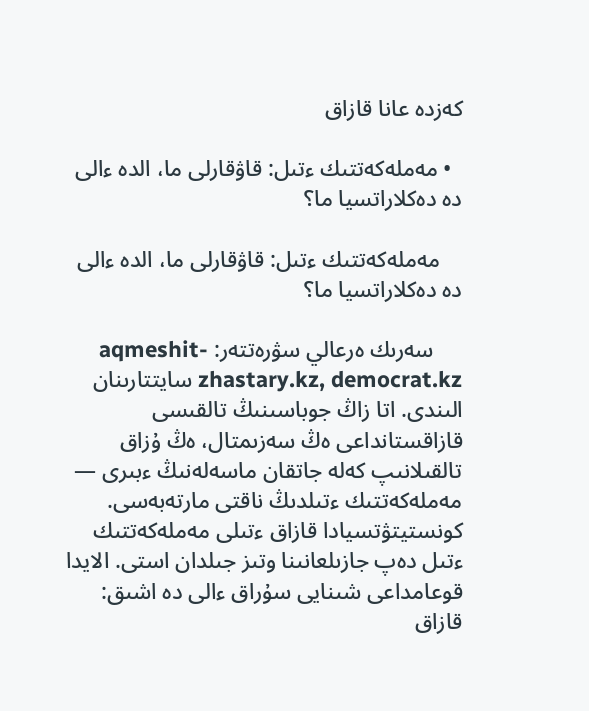كەزدە عانا قازاق

  • مەملەكەتتىك ءتىل: قاۋقارلى ما، الدە ءالى دە دەكلاراتسيا ما؟

    مەملەكەتتىك ءتىل: قاۋقارلى ما، الدە ءالى دە دەكلاراتسيا ما؟

     سەرىك ەرعالي سۋرەتتەر: aqmeshit-zhastary.kz, democrat.kz سايتتارىنان الىندى. اتا زاڭ جوباسىنىڭ تالقىسى قازاقستانداعى ەڭ سەزىمتال، ەڭ ۇزاق تالقىلانىپ كەلە جاتقان ماسەلەنىڭ ءبىرى — مەملەكەتتىك ءتىلدىڭ ناقتى مارتەبەسى. كونستيتۋتسيادا قازاق ءتىلى مەملەكەتتىك ءتىل دەپ جازىلعانىنا وتىز جىلدان استى. الايدا قوعامداعى شىنايى سۇراق ءالى دە اشىق: قازاق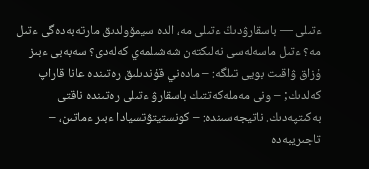ءتىلى — باسقارۋدىڭ ءتىلى مە، الدە سيمۆولدىق مارتەبەدەگى ءتىل مە؟ ءتىل ماسەلەسى نەلىكتەن شەشىلمەي كەلەدى؟ سەبەبى ءبىز ۇزاق ۋاقىت بويى تىلگە: – مادەني قۇندىلىق رەتىندە عانا قاراپ كەلدىك; – ونى مەملەكەتتىك باسقارۋ ءتىلى رەتىندە ناقتى بەكىتپەدىك. ناتيجەسىندە: – كونستيتۋتسيادا ءبىر ءماتىن، – تاجىريبەدە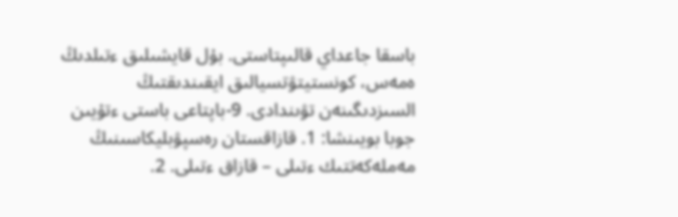باسقا جاعداي قالىپتاستى. بۇل قايشىلىق ءتىلدىڭ ەمەس، كونستيتۋتسيالىق ايقىندىقتىڭ السىزدىگىنەن تۋىندادى. 9-باپتاعى باستى ءتۇيىن جوبا بويىنشا: 1. قازاقستان رەسپۋبليكاسىنىڭ مەملەكەتتىك ءتىلى – قازاق ءتىلى. 2.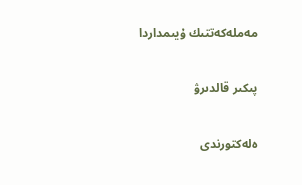مەملەكەتتىك ۇيىمداردا

پىكىر قالدىرۋ

ەلەكتورندى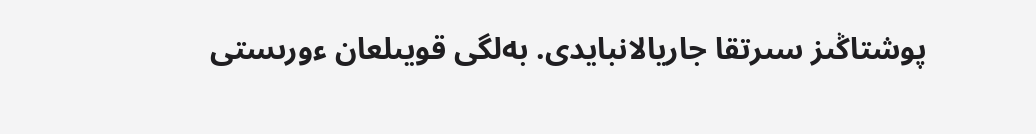پوشتاڭىز سىرتقا جاريالانبايدى. بەلگى قويىلعان ءورىستى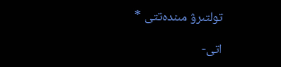تولتىرۋ مىندەتتى *

اتى-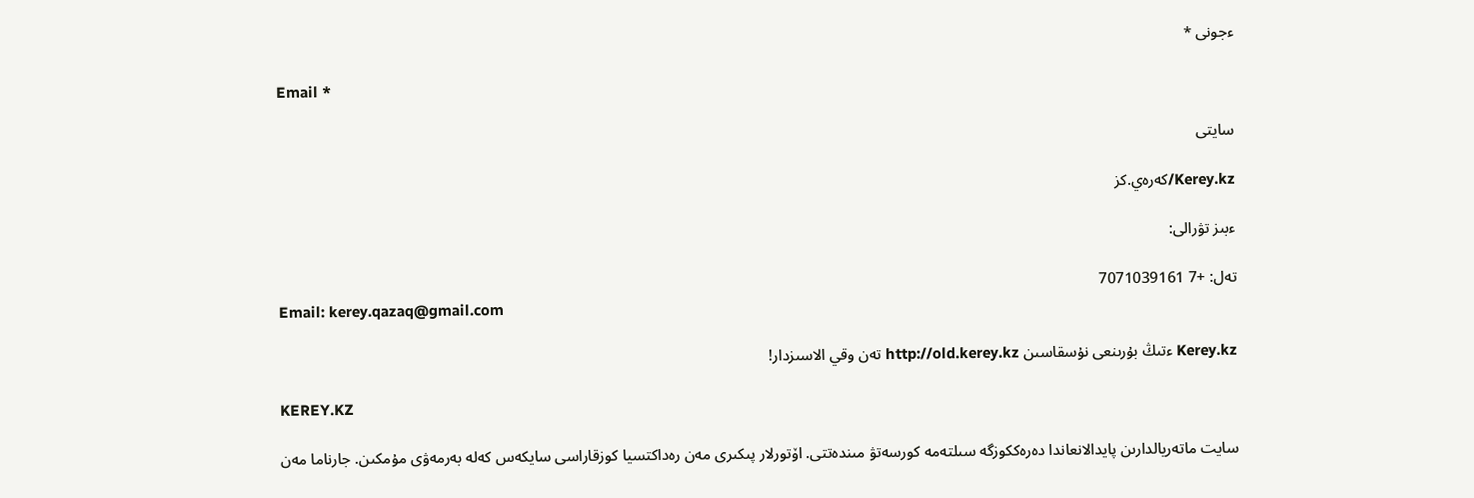ءجونى *

Email *

سايتى

Kerey.kz/كەرەي.كز

ءبىز تۋرالى:

تەل: +7 7071039161
Email: kerey.qazaq@gmail.com

Kerey.kz ءتىڭ بۇرىنعى نۇسقاسىن http://old.kerey.kz تەن وقي الاسىزدار!

KEREY.KZ

سايت ماتەريالدارىن پايدالانعاندا دەرەككوزگە سىلتەمە كورسەتۋ مىندەتتى. اۆتورلار پىكىرى مەن رەداكتسيا كوزقاراسى سايكەس كەلە بەرمەۋى مۇمكىن. جارناما مەن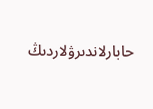حابارلاندىرۋلاردىڭ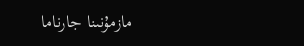مازمۇنىنا جارناما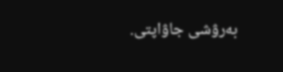بەرۋشى جاۋاپتى.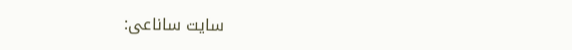سايت ساناعى: